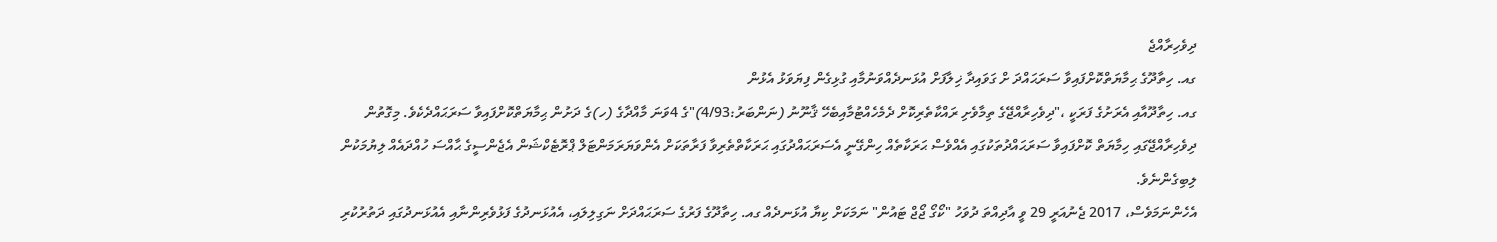ދިވެހިރާއްޖެ
ގއ. ހިތާދޫގެ ޙިމާޔަތްކޮށްފައިވާ ސަރަޙައްދަ ށް ގަވައިދާ ޚިލާފަށް އުޅަނދެއްވަނުމާއި ގުޅިގެން ފިޔަވަޅު އެޅުން
ގއ. ހިތާދޫއާއި އެރަށުގެ ފަރަކީ ،"ދިވެހިރާއްޖޭގެ ތިމާވެށި ރައްކާތެރިކޮށް ދެމެހެއްޓުމާއިބެހޭ ޤާނޫނު (ނަންބަރު:4/93)"ގެ 4ވަނަ މާއްދާގެ (ހ)ގެ ދަށުން ޙިމާޔަތްކޮށްފައިވާ ސަރަޙައްދެކެވެ. މިގޮތުން ދިވެހިރާއްޖޭގައި ހިމާޔަތް ކޮށްފައިވާ ސަރަޙައްދުތަކުގައި އެއްވެސް ޙަރަކާތެއް ހިންގޭނީ އެސަރަޙައްދުގައި ޙަރަކާތްތެރިވާ ފަރާތަކަށް އެންވަޔަރަމަންޓަލް ޕްރޮޓެކްޝަން އެޖެންސީގެ ޙާއްސަ ހުއްދައެއް ލިޔުމަކުން ލިބިގެންނެވެ.
އެހެންނަމަވެސް، 2017 ޖެނުއަރީ 29 ވީ އާދިއްތަ ދުވަހު "ކޯގޯ ޖޯޖް ޓައުން" ނަމަކަށް ކިޔާ އުޅަނދެއް ގއ. ހިތާދޫގެ ފަރުގެ ސަރަޙައްދަށް ނަގިލިލައި، އެއުޅަނދުގެ ފަޅުވެރިންނާއި އެއުޅަނދުގައި ދަތުރުކުރި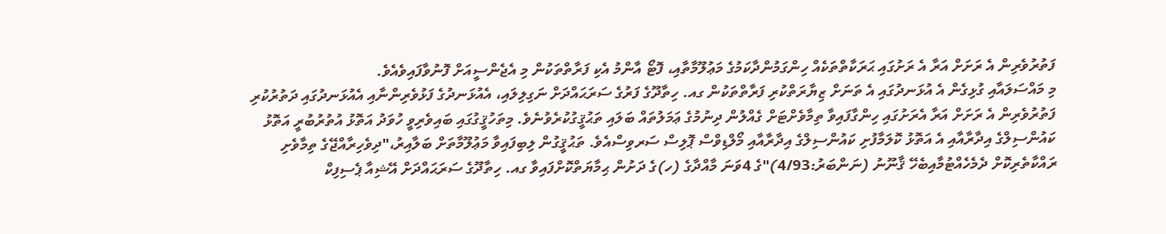ފަތުރުވެރިން އެ ރަށަށް އަރާ އެ ރަށުގައި ޙަރަކާތްތަކެއް ހިންގަމުންދާކަމުގެ މަޢުލޫމާތާއި، ފޮޓޯ އާންމު އެކި ފަރާތްތަކުން މި އެޖެންސީއަށް ފޮނުވާފައިވެއެވެ.
މި މައްސަލައާއި ގުޅިގެން އެ އުޅަނދުގައި އެ ތަނަށް ޒިޔާރަތްކުރި ފަރާތްތަކުން ގއ. ހިތާދޫގެ ފަރުގެ ސަރަޙައްދަށް ނަގިލިލައި، އެއުޅަނދުގެ ފަޅުވެރިންނާއި އެއުޅަނދުގައި ދަތުރުކުރި ފަތުރުވެރިން އެ ރަށަށް އަރާ އެރަށުގައި ހިންގާފައިވާ ތިމާވެށްޓަށް ގެއްލުން ދިނުމުގެ ޢަމަލުތައް ބަލައި ތަޙުޤީގުކުރެވުނެވެ. މިތަހުޤީގުގައި ބައިވެރިވީ ހުވަދު އަތޮޅު އުތުރުބުރީ އަތޮޅު ކައުންސިލްގެ އިދާރާއާއި އެ އަތޮޅު ކޮލަމާފުށި ކައުންސިލްގެ އިދާރާއާއި މޯލްޑިވްސް ޕޮލިސް ސަރވިސްއެވެ. ތަޙުޤީގުން ލިބިފައިވާ މަޢުލޫމާތަށް ބަލާއިރު،"ދިވެހިރާއްޖޭގެ ތިމާވެށި ރައްކާތެރިކޮށް ދެމެހެއްޓުމާއިބެހޭ ޤާނޫނު (ނަންބަރު:4/93)"ގެ 4ވަނަ މާއްދާގެ (ހ)ގެ ދަށުން ޙިމާޔަތްކޮށްފައިވާ ގއ. ހިތާދޫގެ ސަރަޙައްދަށް އޭޝިއާ ޕެސިފިކް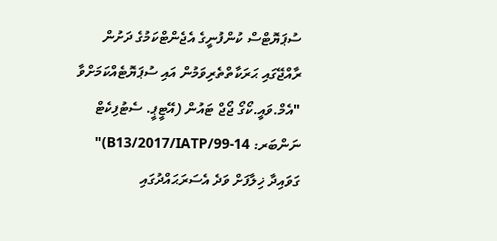ސުޕަޔޮޓްސް ކުންފުނީގެ އެޖެންޓްކަމުގެ ދަށުން ރާއްޖޭގައި ޙަރަކާތްތެރިވަމުން އައި ސުޕަޔޮޓެއްކަމަށްވާ "އެމް.ވައީ.ކޯގޯ ޖޯޖް ޓައުން (އޭޓީޕީ. ސެޓުފިކެޓް ނަންބަރ: 14-B13/2017/IATP/99)" ގަވައިދާ ޚިލާފަށް ވަދެ އެސަރަޙައްދުގައި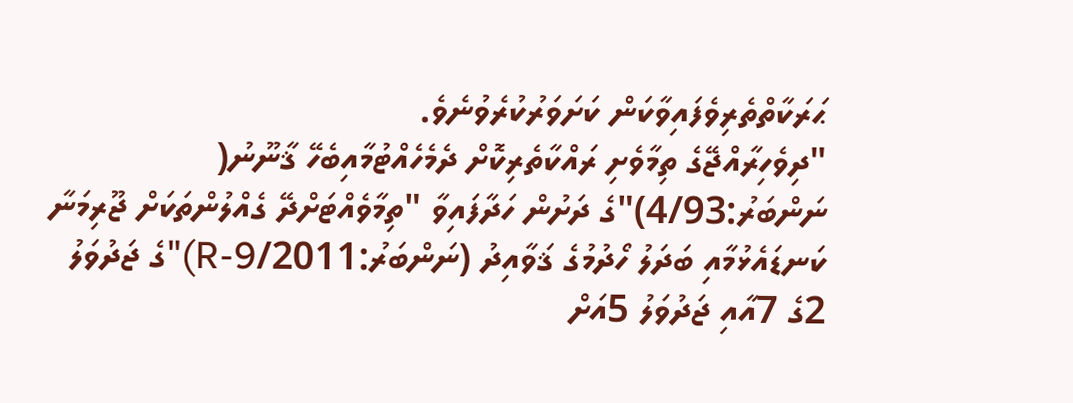ޙަރަކާތްތެރިވެފައިވާކަން ކަށަވަރުކުރެވުނެވެ.
"ދިވެހިރާއްޖޭގެ ތިމާވެށި ރައްކާތެރިކޮށް ދެމެހެއްޓުމާއިބެހޭ ޤާނޫނު( ނަންބަރު:4/93)"ގެ ދަށުން ހަދާފައިވާ "ތިމާވެއްޓަށްދޭ ގެއްލުންތަކަށް ޖޫރިމަނާ ކަނޑައެޅުމާއި ބަދަލު ހޯދުމުގެ ޤަވާއިދު (ނަންބަރު:2011/R-9)"ގެ ޖަދުވަލު 2ގެ 7އާއި ޖަދުވަލު 5އަށް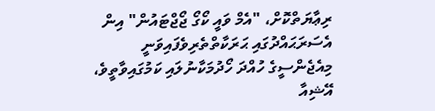ރިޢާޔަތްކޮށް، "އެމް ވައީ ކޯގޯ ޖޯޖްޓައުން" އިން އެސަރަޙައްދުގައި ޙަރަކާތްތެރިވެފައިވަނީ މިއެޖެންސީގެ ހުއްދަ ހޯދުމަކާނުލައި ކަމުގައިވާތީވެ، އޭޝިއާ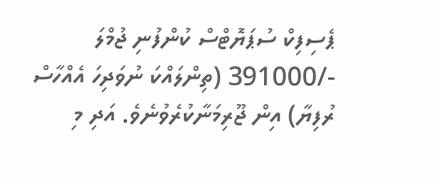ޕެސިފިކް ސުޕަޔޮޓްސް ކުންފުނި ޖުމްލަ -/391000 (ތިންލައްކަ ނުވަދިހަ އެއްހާސް ރުފިޔާ) އިން ޖޫރިމަނާކުރެވުނެވެ. އަދި މި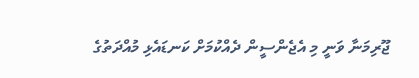ޖޫރިމަނާ ވަނީ މި އެޖެންސީން ދެއްކުމަށް ކަނޑައެޅި މުއްދަތުގެ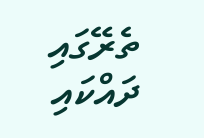ތެރޭގައި ދައްކައި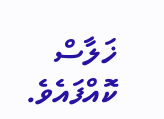ޚަލާސް ކޮއްފައެވެ.